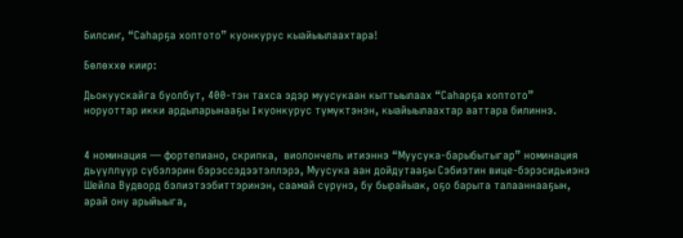Билсиҥ, “Саһарҕа хоптото” куонкурус кыайыылаахтара!

Бөлөххө киир:

Дьокуускайга буолбут, 400-тэн тахса эдэр муусукаан кыттыылаах “Саһарҕа хоптото”  норуоттар икки ардыларынааҕы I куонкурус түмүктэнэн, кыайыылаахтар ааттара билиннэ.


4 номинация — фортепиано, скрипка,  виолончель итиэннэ “Муусука-барыбытыгар” номинация дьүүллүүр сүбэлэрин бэрэссэдээтэллэрэ, Муусука аан дойдутааҕы Сэбиэтин вице-бэрэсидьиэнэ Шейла Вудворд бэлиэтээбиттэринэн, саамай сүрүнэ, бу бырайыак, оҕо барыта талааннааҕын, арай ону арыйыыга,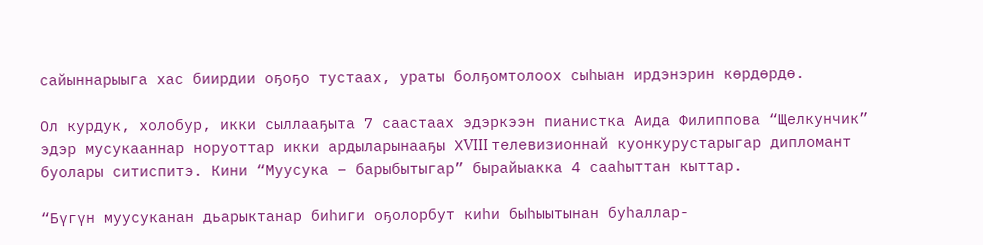сайыннарыыга хас биирдии оҕоҕо тустаах, ураты болҕомтолоох сыһыан ирдэнэрин көрдөрдө.

Ол курдук, холобур, икки сыллааҕыта 7 саастаах эдэркээн пианистка Аида Филиппова “Щелкунчик” эдэр мусукааннар норуоттар икки ардыларынааҕы ХVIII телевизионнай куонкурустарыгар дипломант буолары ситиспитэ. Кини “Муусука – барыбытыгар” бырайыакка 4 сааһыттан кыттар.

“Бүгүн муусуканан дьарыктанар биһиги оҕолорбут киһи быһыытынан буһаллар-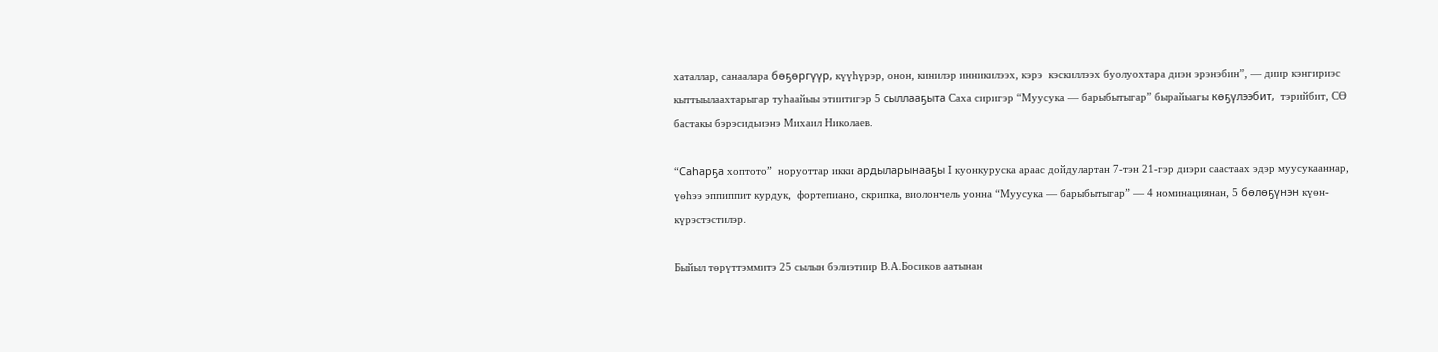хаталлар, санаалара бөҕөргүүр, күүһүрэр, онон, кинилэр инникилээх, кэрэ  кэскиллээх буолуохтара диэн эрэнэбин”, — диир кэнгириэс кыттыылаахтарыгар туһаайыы этиитигэр 5 сыллааҕыта Саха сиригэр “Муусука — барыбытыгар” бырайыагы көҕүлээбит,  тэрийбит, СӨ бастакы бэрэсидьиэнэ Михаил Николаев.

“Саһарҕа хоптото”  норуоттар икки ардыларынааҕы I куонкуруска араас дойдулартан 7-тэн 21-гэр диэри саастаах эдэр муусукааннар, үөһээ эппиппит курдук,  фортепиано, скрипка, виолончель уонна “Муусука — барыбытыгар” — 4 номинациянан, 5 бөлөҕүнэн күөн-күрэстэстилэр.

Быйыл төрүттэммитэ 25 сылын бэлиэтиир В.А.Босиков аатынан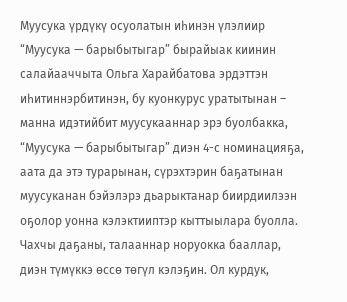Муусука үрдүкү осуолатын иһинэн үлэлиир  “Муусука — барыбытыгар” бырайыак киинин салайааччыта Ольга Харайбатова эрдэттэн иһитиннэрбитинэн, бу куонкурус уратытынан – манна идэтийбит муусукааннар эрэ буолбакка, “Муусука — барыбытыгар” диэн 4-с номинацияҕа, аата да этэ турарынан, сүрэхтэрин баҕатынан  муусуканан бэйэлэрэ дьарыктанар биирдиилээн оҕолор уонна кэлэктииптэр кыттыылара буолла. Чахчы даҕаны, талааннар норуокка бааллар, диэн түмүккэ өссө төгүл кэлэҕин. Ол курдук,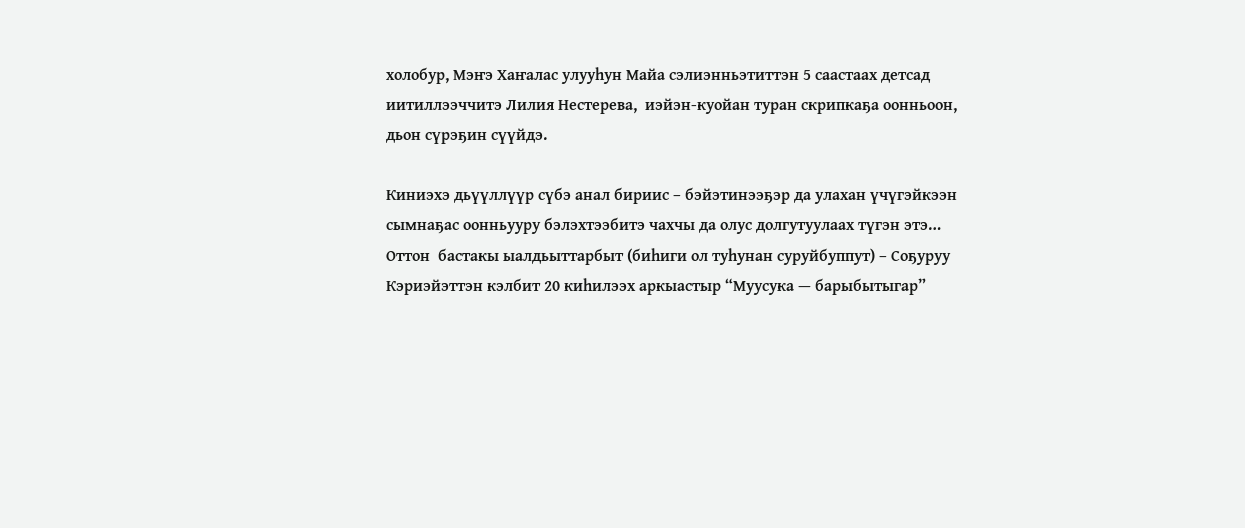холобур, Мэҥэ Хаҥалас улууһун Майа сэлиэнньэтиттэн 5 саастаах детсад иитиллээччитэ Лилия Нестерева,  иэйэн-куойан туран скрипкаҕа оонньоон, дьон сүрэҕин сүүйдэ.

Киниэхэ дьүүллүүр сүбэ анал бириис – бэйэтинээҕэр да улахан үчүгэйкээн сымнаҕас оонньууру бэлэхтээбитэ чахчы да олус долгутуулаах түгэн этэ… Оттон  бастакы ыалдьыттарбыт (биһиги ол туһунан суруйбуппут) – Соҕуруу Кэриэйэттэн кэлбит 20 киһилээх аркыастыр “Муусука — барыбытыгар”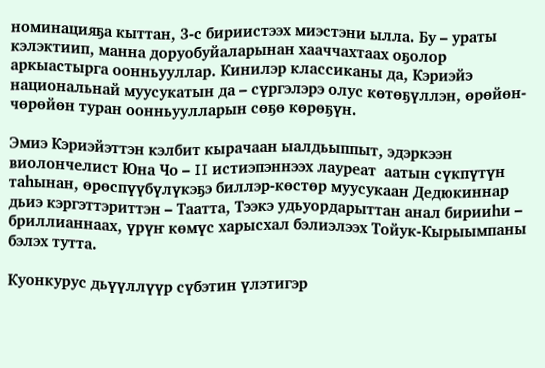номинацияҕа кыттан, 3-с бириистээх миэстэни ылла. Бу – ураты кэлэктиип, манна доруобуйаларынан хааччахтаах оҕолор аркыастырга оонньууллар. Кинилэр классиканы да, Кэриэйэ национальнай муусукатын да – сүргэлэрэ олус көтөҕүллэн, өрөйөн-чөрөйөн туран оонньуулларын сөҕө көрөҕүн.

Эмиэ Кэриэйэттэн кэлбит кырачаан ыалдьыппыт, эдэркээн виолончелист Юна Чо – II истиэпэннээх лауреат  аатын сүкпүтүн таһынан, өрөспүүбүлүкэҕэ биллэр-көстөр муусукаан Дедюкиннар дьиэ кэргэттэриттэн – Таатта, Тээкэ удьуордарыттан анал бирииһи – бриллианнаах, үрүҥ көмүс харысхал бэлиэлээх Тойук-Кырыымпаны бэлэх тутта.

Куонкурус дьүүллүүр сүбэтин үлэтигэр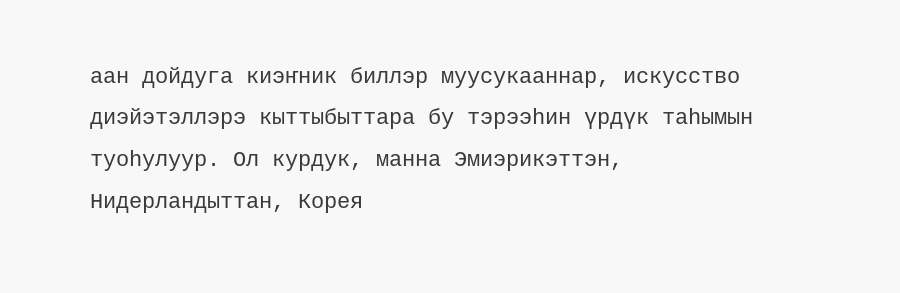аан дойдуга киэҥник биллэр муусукааннар, искусство диэйэтэллэрэ кыттыбыттара бу тэрээһин үрдүк таһымын туоһулуур. Ол курдук, манна Эмиэрикэттэн, Нидерландыттан, Корея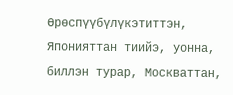Өрөспүүбүлүкэтиттэн, Японияттан тиийэ, уонна, биллэн турар, Москваттан,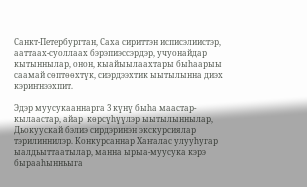Санкт-Петербургтан, Саха сириттэн исписэлиистэр, ааттаах-суоллаах бэрэпиэссэрдэр, учуонайдар кытыннылар, онон, кыайыылаахтары быһаарыы саамай сөптөөхтүк, сиэрдээхтик ыытылынна диэх кэриҥнээхпит.

Эдэр муусукааннарга 3 күнү быһа маастар-кылаастар, айар  көрсүһүүлэр ыытылыннылар, Дьокуускай бэлиэ сирдэринэн экскурсиялар тэрилиннилэр. Конкурсаннар Хаҥалас улууһугар ыалдьыттаатылар, манна ырыа-муусука кэрэ бырааһынньыга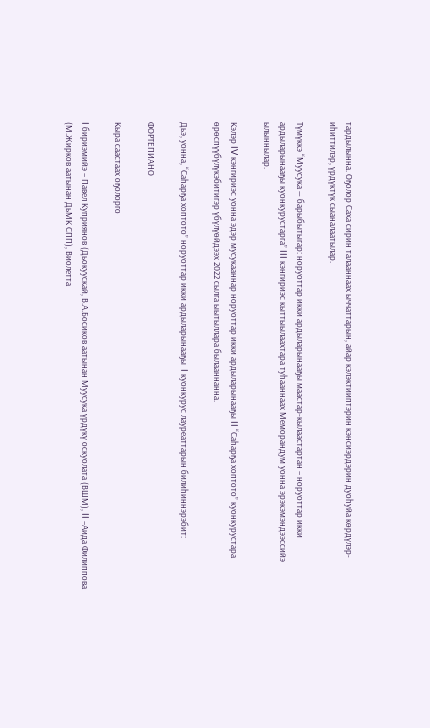тардылынна. Оҕолор Саха сирин талааннаах ыччаттарын, айар кэлэктииптэрин кэнсиэрдэрин дуоһуйа көрдүлэр-иһиттилэр, үрдүктүк сыаналаатылар.

Түмүккэ “Муусука — барыбытыгар: норуоттар икки ардыларынааҕы маастар-кылаастартан – норуоттар икки ардыларынааҕы куонкурустарга” III кэнгириэс кыттыылаахтара туһааннаах Меморандум уонна эрэкэмэндээссийэ ылыннылар.

Кэлэр IV кэнгириэс уонна эдэр мусукааннар норуоттар икки ардыларынааҕы II “Саһарҕа хоптото” куонкурустара өрөспүүбүлүкэбитигэр үбүлүөйдээх 2022 сылга ыытыллара былааннанна.

Дьэ, уонна, “Саһарҕа хоптото” норуоттар икки ардыларынааҕы  I куонкурус лауреаттарын билиһиннэрэбит:

ФОРТЕПИАНО

Кыра саастаах оҕолорго

I бириэмийэ – Павел Куприянов (Дьокуускай, В.А.Босиков аатынан Муусука үрдүкү оскуолата (ВШМ), II –Аида Филиппова (М.Жирков аатынан ДьМК СПП), Виолетта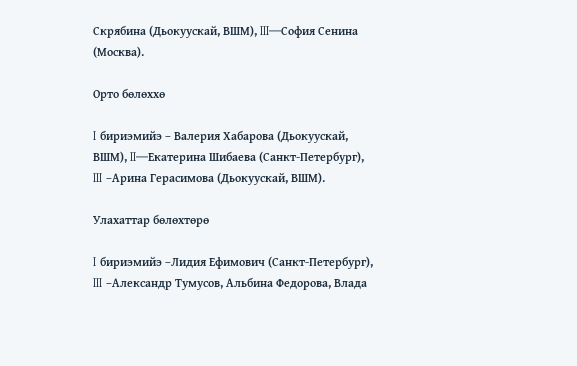Скрябина (Дьокуускай, ВШМ), III—София Сенина (Москва).

Орто бөлөххө

I бириэмийэ – Валерия Хабарова (Дьокуускай, ВШМ), II—Екатерина Шибаева (Санкт-Петербург), III –Арина Герасимова (Дьокуускай, ВШМ).

Улахаттар бөлөхтөрө

I бириэмийэ –Лидия Ефимович (Санкт-Петербург), III –Александр Тумусов, Альбина Федорова, Влада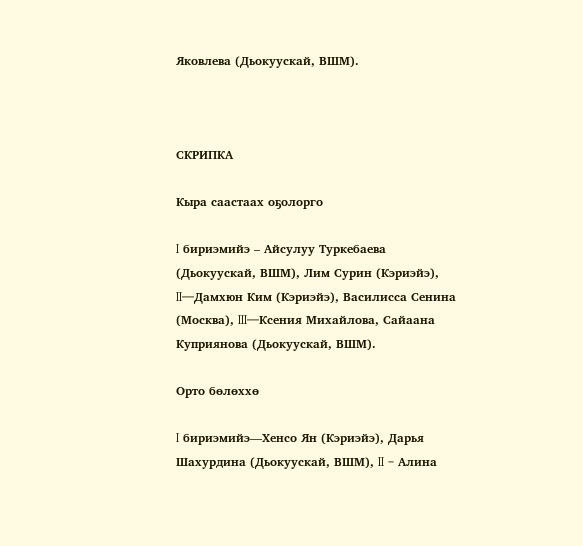Яковлева (Дьокуускай, ВШМ).



СКРИПКА

Кыра саастаах оҕолорго

I бириэмийэ – Айсулуу Туркебаева (Дьокуускай, ВШМ), Лим Сурин (Кэриэйэ), II—Дамхюн Ким (Кэриэйэ), Василисса Сенина (Москва), III—Ксения Михайлова, Сайаана Куприянова (Дьокуускай, ВШМ).

Орто бөлөххө

I бириэмийэ—Хенсо Ян (Кэриэйэ), Дарья Шахурдина (Дьокуускай, ВШМ), II – Алина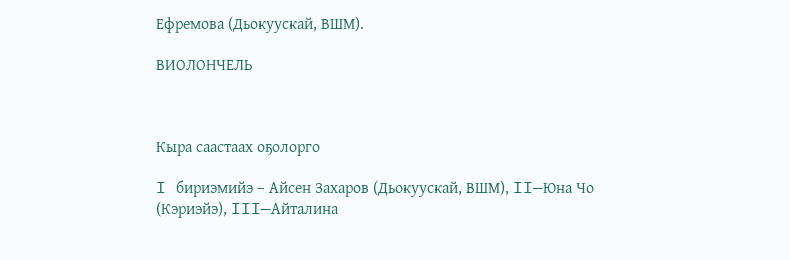Ефремова (Дьокуускай, ВШМ).

ВИОЛОНЧЕЛЬ



Кыра саастаах оҕолорго

I бириэмийэ – Айсен Захаров (Дьокуускай, ВШМ), II—Юна Чо (Кэриэйэ), III—Айталина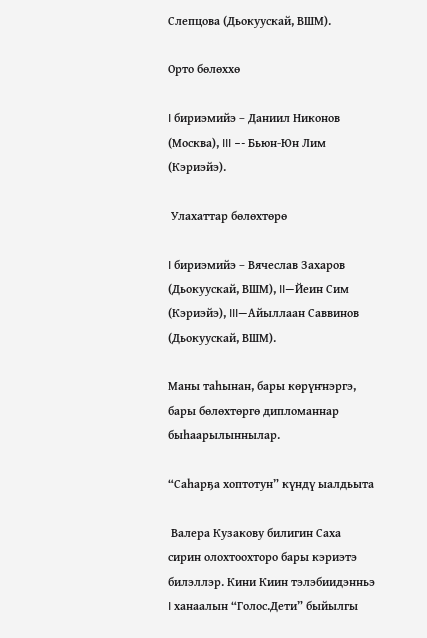Слепцова (Дьокуускай, ВШМ).

Орто бөлөххө

I бириэмийэ – Даниил Никонов (Москва), III –- Бьюн-Юн Лим (Кэриэйэ).

 Улахаттар бөлөхтөрө

I бириэмийэ – Вячеслав Захаров (Дьокуускай, ВШМ), II—Йеин Сим (Кэриэйэ), III—Айыллаан Саввинов (Дьокуускай, ВШМ).

Маны таһынан, бары көрүҥнэргэ, бары бөлөхтөргө дипломаннар быһаарылыннылар.

“Саһарҕа хоптотун” күндү ыалдьыта

 Валера Кузакову билигин Саха сирин олохтоохторо бары кэриэтэ билэллэр. Кини Киин тэлэбиидэнньэ I ханаалын “Голос.Дети” быйылгы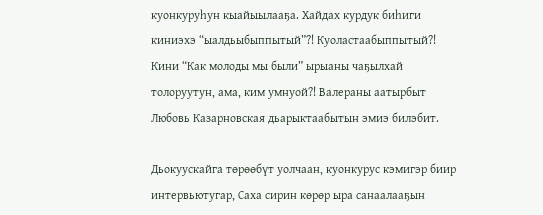куонкуруһун кыайыылааҕа. Хайдах курдук биһиги киниэхэ “ыалдьыбыппытый”?! Куоластаабыппытый?! Кини “Как молоды мы были” ырыаны чаҕылхай толоруутун, ама, ким умнуой?! Валераны аатырбыт Любовь Казарновская дьарыктаабытын эмиэ билэбит.

Дьокуускайга төрөөбүт уолчаан, куонкурус кэмигэр биир интервьютугар, Саха сирин көрөр ыра санаалааҕын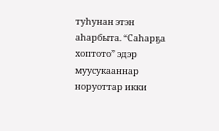туһунан этэн аһарбыта. “Саһарҕа хоптото” эдэр муусукааннар норуоттар икки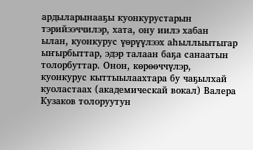ардыларынааҕы куонкурустарын тэрийээччилэр, хата, ону иилэ хабан ылан, куонкурус үөрүүлээх аһыллыытыгар ыҥырбыттар, эдэр талаан баҕа санаатын толорбуттар. Онон, көрөөччүлэр, куонкурус кыттыылаахтара бу чаҕылхай куоластаах (академическай вокал) Валера Кузаков толоруутун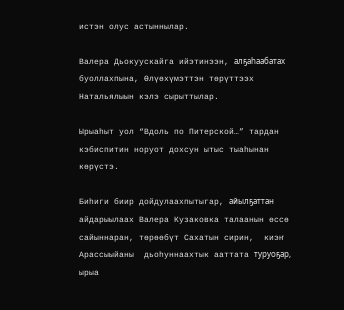истэн олус астыннылар.

Валера Дьокуускайга ийэтинээн, алҕаһаабатах буоллахпына, Өлүөхүмэттэн төрүттээх  Натальялыын кэлэ сырыттылар.

Ырыаһыт уол “Вдоль по Питерской…” тардан кэбиспитин норуот дохсун ытыс тыаһынан көрүстэ.

Биһиги биир дойдулаахпытыгар, айылҕаттан айдарыылаах Валера Кузаковка талаанын өссө сайыннаран, төрөөбүт Сахатын сирин,  киэҥ Арассыыйаны  дьоһуннаахтык ааттата туруоҕар, ырыа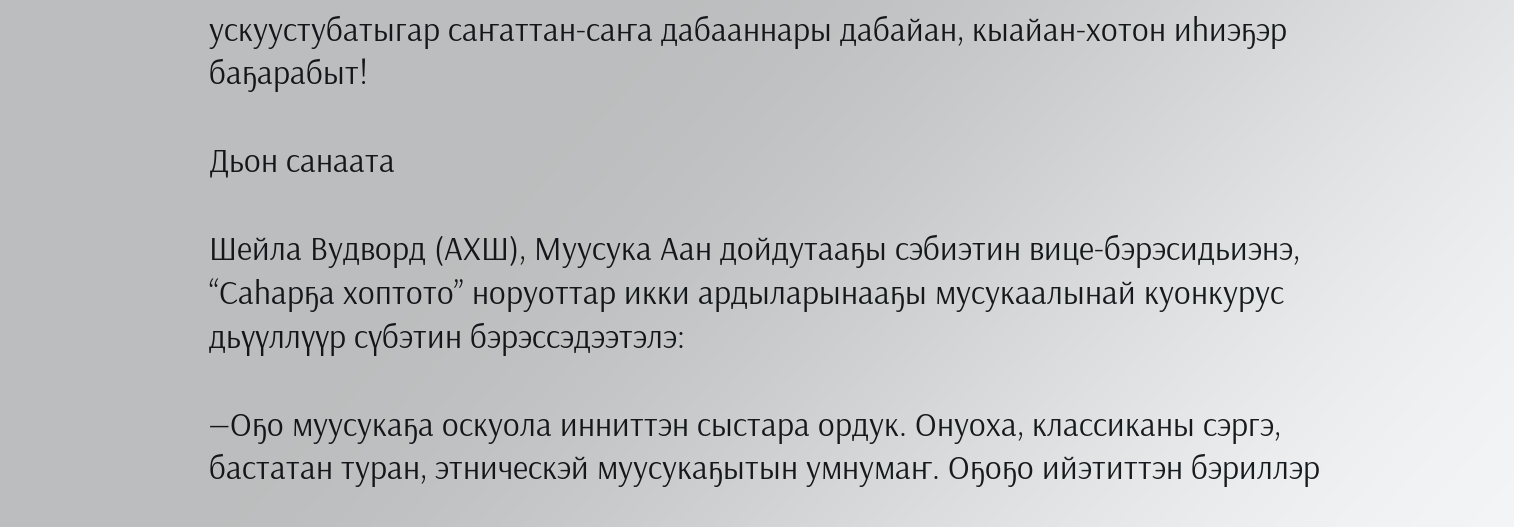ускуустубатыгар саҥаттан-саҥа дабааннары дабайан, кыайан-хотон иһиэҕэр  баҕарабыт!

Дьон санаата

Шейла Вудворд (АХШ), Муусука Аан дойдутааҕы сэбиэтин вице-бэрэсидьиэнэ, “Саһарҕа хоптото” норуоттар икки ардыларынааҕы мусукаалынай куонкурус дьүүллүүр сүбэтин бэрэссэдээтэлэ:

—Оҕо муусукаҕа оскуола инниттэн сыстара ордук. Онуоха, классиканы сэргэ, бастатан туран, этническэй муусукаҕытын умнумаҥ. Оҕоҕо ийэтиттэн бэриллэр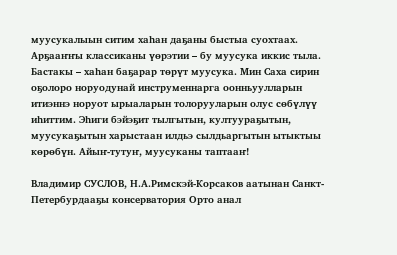муусукалыын ситим хаһан даҕаны быстыа суохтаах.  Арҕааҥҥы классиканы үөрэтии – бу муусука иккис тыла. Бастакы – хаһан баҕарар төрүт муусука. Мин Саха сирин оҕолоро норуодунай инструменнарга оонньуулларын итиэннэ норуот ырыаларын толорууларын олус сөбүлүү иһиттим. Эһиги бэйэҕит тылгытын, култуураҕытын, муусукаҕытын харыстаан илдьэ сылдьаргытын ытыктыы көрөбүн. Айыҥ-тутуҥ, муусуканы таптааҥ!

Владимир СУСЛОВ, Н.А.Римскэй-Корсаков аатынан Санкт-Петербурдааҕы консерватория Орто анал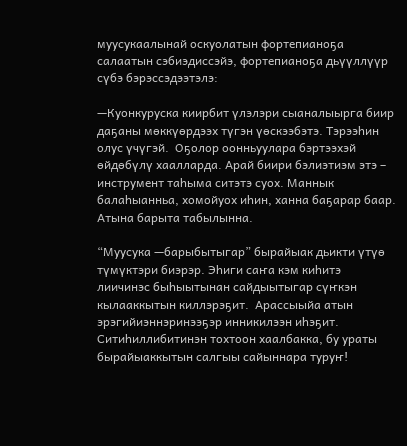муусукаалынай оскуолатын фортепианоҕа салаатын сэбиэдиссэйэ, фортепианоҕа дьүүллүүр сүбэ бэрэссэдээтэлэ:

—Куонкуруска киирбит үлэлэри сыаналыырга биир даҕаны мөккүөрдээх түгэн үөскээбэтэ. Тэрээһин олус үчүгэй.  Оҕолор оонньуулара бэртээхэй өйдөбүлү хаалларда. Арай биири бэлиэтиэм этэ – инструмент таһыма ситэтэ суох. Маннык балаһыанньа, хомойуох иһин, ханна баҕарар баар. Атына барыта табылынна.

“Муусука —барыбытыгар” бырайыак дьикти үтүө түмүктэри биэрэр. Эһиги саҥа кэм киһитэ лиичинэс быһыытынан сайдыытыгар сүҥкэн кылааккытын киллэрэҕит.  Арассыыйа атын эрэгийиэннэринээҕэр инникилээн иһэҕит. Ситиһиллибитинэн тохтоон хаалбакка, бу ураты бырайыаккытын салгыы сайыннара туруҥ!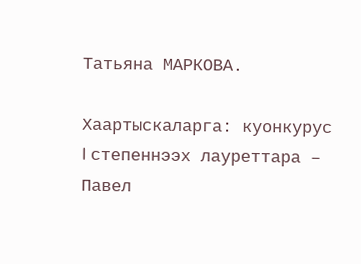Татьяна МАРКОВА.

Хаартыскаларга: куонкурус  I степеннээх лауреттара – Павел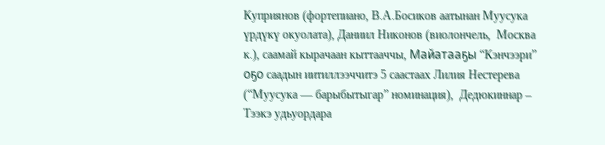Куприянов (фортепиано, В.А.Босиков аатынан Муусука үрдүкү окуолата), Даниил Никонов (виолончель,  Москва к.), саамай кырачаан кыттааччы, Майатааҕы “Кэнчээри” оҕо саадын иитиллээччитэ 5 саастаах Лилия Нестерева (“Муусука — барыбытыгар” номинация),  Дедюкиннар – Тээкэ удьуордара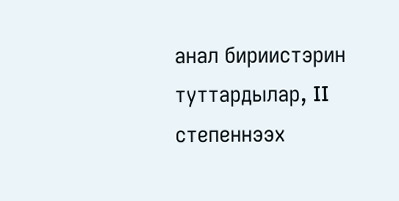анал бириистэрин туттардылар, II степеннээх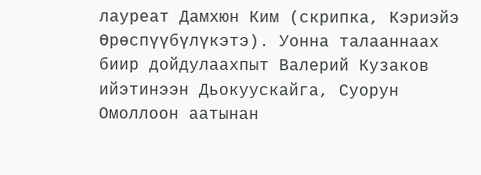лауреат Дамхюн Ким (скрипка, Кэриэйэ Өрөспүүбүлүкэтэ). Уонна талааннаах биир дойдулаахпыт Валерий Кузаков ийэтинээн Дьокуускайга, Суорун Омоллоон аатынан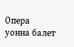Опера уонна балет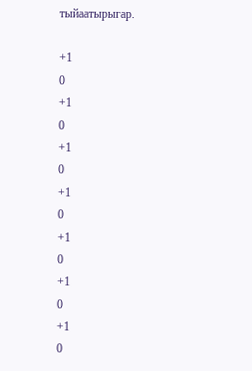тыйаатырыгар.

+1
0
+1
0
+1
0
+1
0
+1
0
+1
0
+1
0